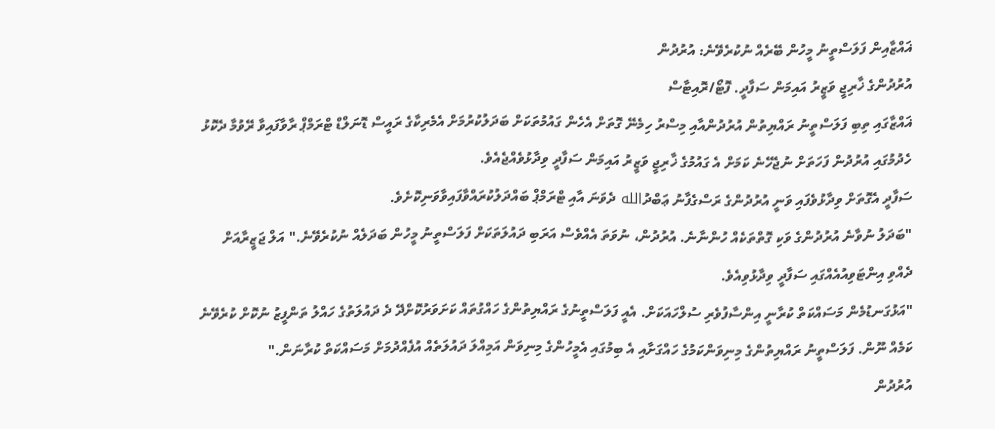ޣައްޒާއިން ފަލަސްތީނު މީހުން ބޭރެއް ނުކުރެވޭނެ: އުރުދުން
އުރުދުންގެ ޚާރިޖީ ވަޒީރު އައިމަން ސަފާދީ. ފޮޓޯ/ރޮއިޓާސް
ޣައްޒާގައި ތިބި ފަލަސްތީނު ރައްޔިތުން އުރުދުންއާއި މިސްރު ހިމެނޭ ގޮތަށް އެހެން ގައުމުތަކަށް ބަދަލުކުރުމަށް އެމެރިކާގެ ރައީސް ޑޮނަލްޑް ޓްރަމްޕް ރާވާފައިވާ ރޭވުމާ ދެކޮޅު ހެދުމުގައި އުރުދުން ފަހަތަށް ނުޖެހޭނެ ކަމަށް އެ ގައުމުގެ ޚާރިޖީ ވަޒީރު އައިމަން ސަފާދީ ވިދާޅުވެއްޖެއެވެ.
ސަފާދީ އެގޮތަށް ވިދާޅުވެފައި ވަނީ އުރުދުންގެ ރަސްގެފާނު ޢަބްދުالله ދެވަނަ އާއި ޓްރަމްޕް ބައްދަލުކުރައްވާފައިވާވަނިކޮށެވެ.
"ބަދަލު ނުވާނެ އުރުދުންގެ ވަކި ގޮތްތަކެއް ހުންނާނެ. އުރުދުން، ނުވަތަ އެއްވެސް އަރަބި ދައުލަތަކަށް ފަލަސްތީނު މީހުން ބަދަލެއް ނުކުރެވޭނެ." އަލް ޖަޒީރާއަށް ދެއްވި އިންޓަވިއުއެއްގައި ސަފާދީ ވިދާޅުވިއެވެ.
"އަޅުގަނޑުމެން މަސައްކަތް ކުރާނީ އިންސާފުވެރި ސުލްހައަކަށް. އެއީ ފަލަސްތީނުގެ ރައްޔިތުންގެ ހައްގުތައް ކަށަވަރުކޮށްދޭ ދެ ދައުލަތުގެ ހައްލު ތަންފީޒު ނުކޮށް ކުރެވޭނެ ކަމެއް ނޫން. ފަލަސްތީނު ރައްޔިތުންގެ މިނިވަންކަމުގެ ހައްގަށާއި އެ ބިމުގައި އެމީހުންގެ މިނިވަން އަމިއްލަ ދައުލަތެއް އުފެއްދުމަށް މަސައްކަތް ކުރާނަން."
އުރުދުން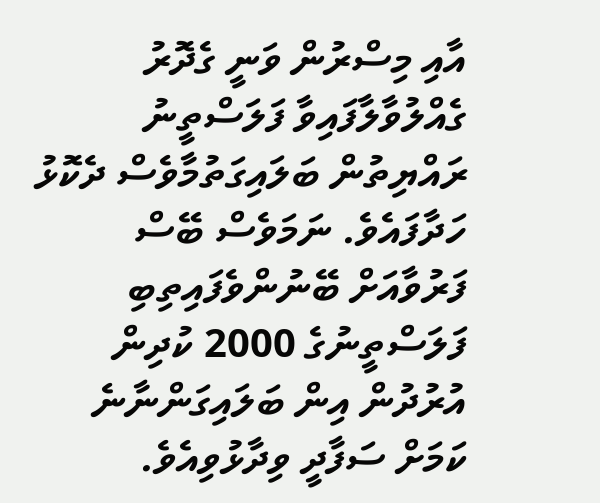އާއި މިސްރުން ވަނީ ގެދޮރު ގެއްލުވާލާފައިވާ ފަލަސްތީނު ރައްޔިތުން ބަލައިގަތުމާވެސް ދެކޮޅު ހަދާފައެވެ. ނަމަވެސް ބޭސް ފަރުވާއަށް ބޭނުންވެފައިތިބި ފަލަސްތީނުގެ 2000 ކުދިން އުރުދުން އިން ބަލައިގަންނާނެ ކަމަށް ސަފާދީ ވިދާޅުވިއެވެ.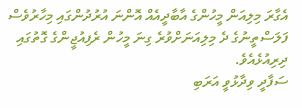އެގާރަ މިލިއަން މީހުންގެ އާބާދީއެއް އޮންނަ އުރުދުންގައި މިހާރުވެސް ފަލަސްތީނުގެ ދެ މިލިއަނަށްވުރެ ގިނަ މީހުން ރެފިއުޖީންގެ ގޮތުގައި ދިރިއުޅެއެވެ.
ސަފާދީ ވިދާޅުވީ އަރަބި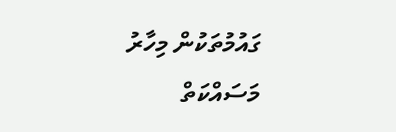ގައުމުތަކުން މިހާރު މަސައްކަތް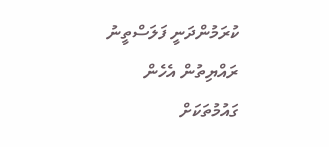ކުރަމުންދަނީ ފަލަސްތީނު ރައްޔިތުން އެހެން ގައުމުތަކަށް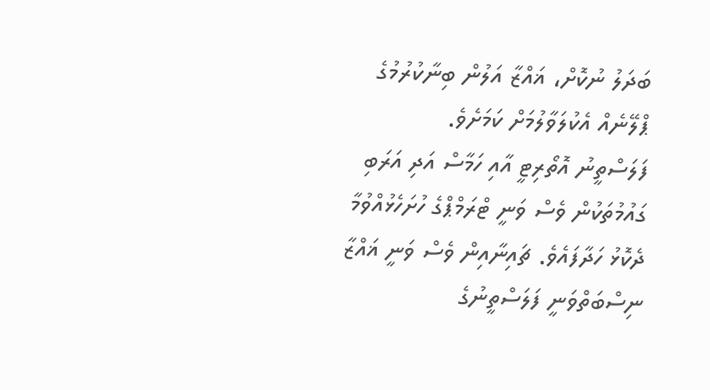ބަދަލު ނުކޮށް، ޣައްޒާ އަލުން ބިނާކުރުމުގެ ޕްލޭނެއް އެކުލަވާލުމަށް ކަމަށެވެ.
ފަލަސްތީނު އޮތޯރިޓީ އާއި ހަމާސް އަދި އަރަބި ގައުމުތަކުން ވެސް ވަނީ ޓްރަމްޕްގެ ހުށަހެޅުއްވުމާ ދެކޮޅު ހަދާފައެވެ. ޗައިނާއިން ވެސް ވަނީ ޣައްޒާ ނިސްބަތްވަނީ ފަލަސްތީނުގެ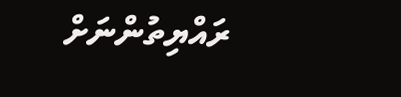ރައްޔިތުންނަށް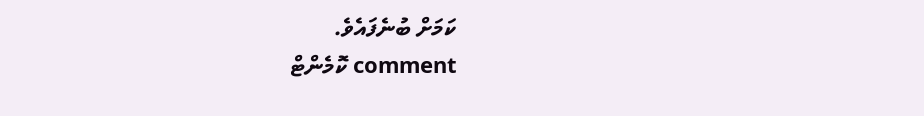ކަމަށް ބުނެފައެވެ.
comment ކޮމެންޓް